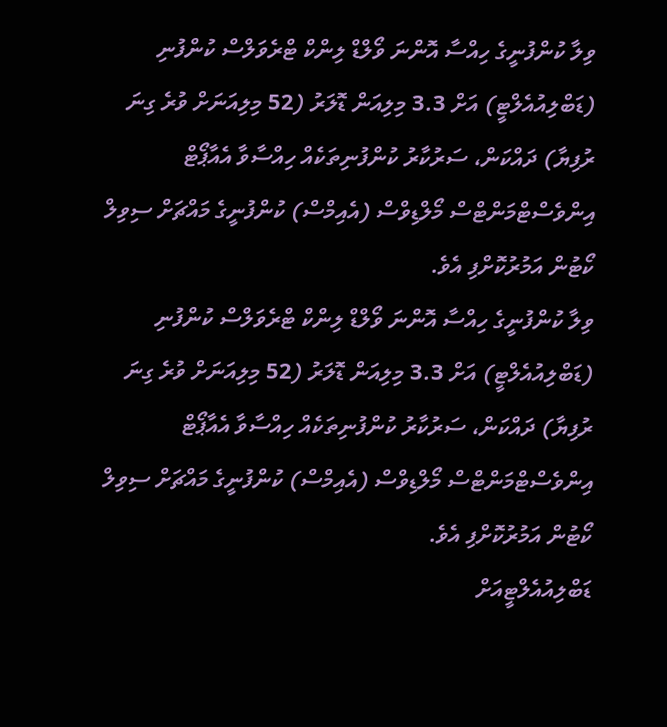ވިލާ ކުންފުނީގެ ހިއްސާ އޮންނަ ވޯލްޑް ލިންކް ޓްރެވަލްސް ކުންފުނި (ޑަބްލިއުއެލްޓީ) އަށް 3.3 މިލިއަން ޑޮލަރު (52 މިލިއަނަށް ވުރެ ގިނަ ރުފިޔާ) ދައްކަން، ސަރުކާރު ކުންފުނިތަކެއް ހިއްސާވާ އެއާޕޯޓް އިންވެސްޓްމަންޓްސް މޯލްޑިވްސް (އެއިމްސް) ކުންފުނީގެ މައްޗަށް ސިވިލް ކޯޓުން އަމުރުކޮށްފި އެވެ.
ވިލާ ކުންފުނީގެ ހިއްސާ އޮންނަ ވޯލްޑް ލިންކް ޓްރެވަލްސް ކުންފުނި (ޑަބްލިއުއެލްޓީ) އަށް 3.3 މިލިއަން ޑޮލަރު (52 މިލިއަނަށް ވުރެ ގިނަ ރުފިޔާ) ދައްކަން، ސަރުކާރު ކުންފުނިތަކެއް ހިއްސާވާ އެއާޕޯޓް އިންވެސްޓްމަންޓްސް މޯލްޑިވްސް (އެއިމްސް) ކުންފުނީގެ މައްޗަށް ސިވިލް ކޯޓުން އަމުރުކޮށްފި އެވެ.
ޑަބްލިއުއެލްޓީއަށް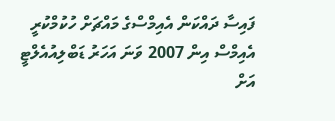ފައިސާ ދައްކަން އެއިމްސްގެ މައްޗަށް ހުކުމްކުރީ އެއިމްސް އިން 2007 ވަނަ އަހަރު ޑަބްލިއުއެލްޓީ އަށް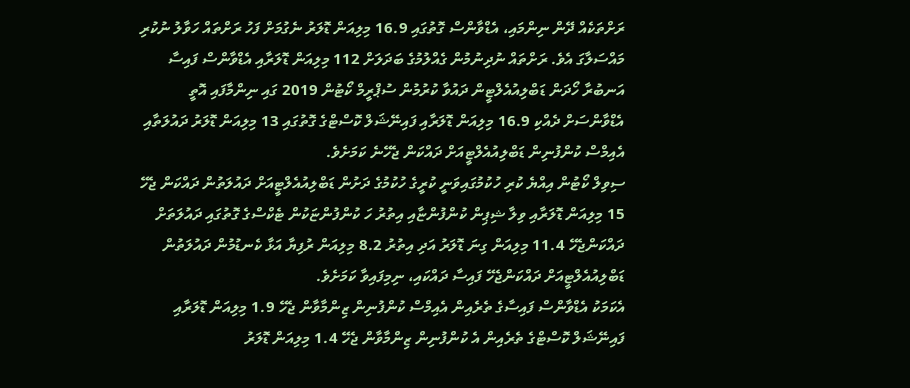ރަށްތަކެއް ދޭން ނިންމައި، އެޑްވާންސް ގޮތުގައި 16.9 މިލިއަން ޑޮލަރު ނެގުމަށް ފަހު ރަށްތައް ހަވާލު ނުކުރި މައްސަލާގަ އެވެ. ރަށްތައް ނުދިނުމުން ގެއްލުމުގެ ބަދަލަށް 112 މިލިއަން ޑޮލަރާއި އެޑްވާންސް ފައިސާ އަނބުރާ ހޯދަން ޑަބްލިއުއެލްޓީން ދައުވާ ކުރުމުން ސުޕްރީމް ކޯޓުން 2019 ގައި ނިންމާފައި އޮތީ އެޑްވާންސަށް ދެއްކި 16.9 މިލިއަން ޑޮލަރާއި ފައިނޭޝަލް ކޮސްޓްގެ ގޮތުގައި 13 މިލިއަން ޑޮލަރު ދައުލަތާއި އެއިމްސް ކުންފުނިން ޑަބްލިއުއެލްޓީއަށް ދައްކަން ޖެހޭނެ ކަމަށެވެ.
ސިވިލް ކޯޓުން އިއްޔެ ކުރި ހުކުމުގައިވަނީ ކުރީގެ ހުކުމުގެ ދަށުން ޑަބްލިއުއެލްޓީއަށް ދައުލަތުން ދައްކަން ޖެހޭ 15 މިލިއަން ޑޮލަރާއި ވިލާ ޝިޕިން ކުންފުންޏާއި އިތުރު ހަ ކުންފުންޏަކުން ޓެކްސްގެ ގޮތުގައި ދައުލަތަށް ދައްކަންޖެހޭ 11.4 މިލިއަން ގިނަ ޑޮލަރު އަދި އިތުރު 8.2 މިލިއަން ރުފިޔާ އަޅާ ކެނޑުމުން ދައުލަތުން ޑަބްލިއުއެލްޓީއަށް ދައްކަންޖެހޭ ފައިސާ ދައްކައި، ނިމިފައިވާ ކަމަށެވެ.
އެކަމަކު އެޑްވާންސް ފައިސާގެ ތެރެއިން އެއިމްސް ކުންފުނިން ޒިންމާވާން ޖެހޭ 1.9 މިލިއަން ޑޮލަރާއި ފައިނޭޝަލް ކޮސްޓްގެ ތެރެއިން އެ ކުންފުނިން ޒިންމާވާން ޖެހޭ 1.4 މިލިއަން ޑޮލަރު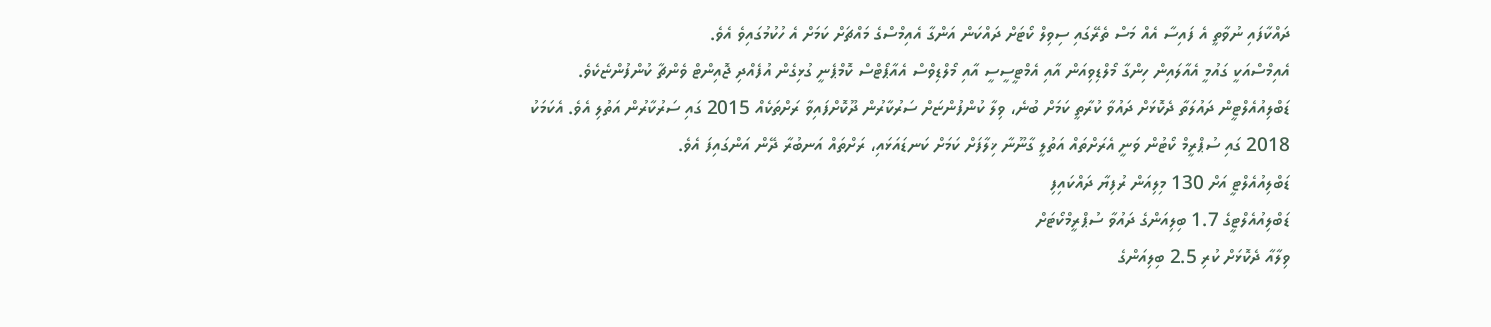ދައްކާފައި ނުވާތީ އެ ފައިސާ އެއް މަސް ތެރޭގައި ސިވިލް ކޯޓަށް ދައްކަން އަންގާ އެއިމްސްގެ މައްޗަށް ކަމަށް އެ ހުކުމުގައިވެ އެވެ.
އެއިމްސްއަކީ ގައުމީ އެއާލައިން ހިންގާ މޯލްޑިވިއަން އާއި އެމްޓީސީސީ އާއި މޯލްޑިވްސް އެއާޕޯޓްސް ކޮމްޕެނީ ގުޅިގެން އުފެއްދި ޖޮއިންޓް ވެންޗާ ކުންފުންޏެކެވެ.
ޑަބްލިއުއެލްޓީން ދައުލަތާ ދެކޮޅަށް ދައުވާ ކުރާތީ ކަމަށް ބުނެ، ވިލާ ކުންފުންޏަށް ސަރުކާރުން ދޫކޮށްފައިވާ ރަށްތަކެއް 2015 ގައި ސަރުކާރުން އަތުލި އެވެ. އެކަމަކު 2018 ގައި ސުޕްރީމް ކޯޓުން ވަނީ އެރަށްތައް އަތުލީ ގާނޫނާ ޚިލާފަށް ކަމަށް ކަނޑައަޅައި، ރަށްތައް އަނބުރާ ދޭން އަންގައިފަ އެވެ.
ޑަބްލިއުއެލްޓީ އަށް 130 މިލިއަން ރުފިޔާ ދައްކައިފި
ޑަބްލިއުއެލްޓީގެ 1.7 ބިލިއަންގެ ދައުވާ ސުޕްރީމްކޯޓަށް
ވިލާއާ ދެކޮޅަށް ކުރި 2.5 ބިލިއަންގެ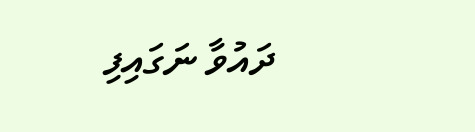ދައުވާ ނަގައިފި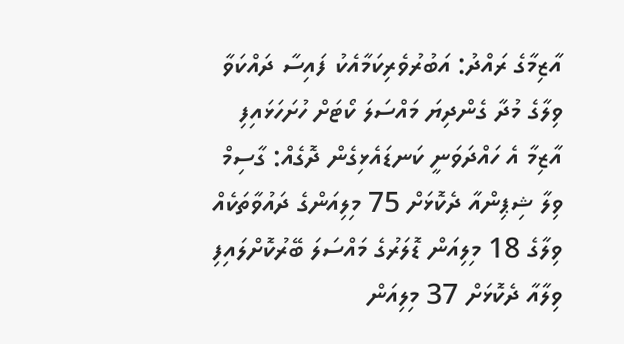އާޒިމާގެ ރައްދު: އަބުރުވެރިކަމާއެކު ފައިސާ ދައްކަވާ
ވިލާގެ މުދާ ގެންދިޔަ މައްސަލަ ކޯޓަށް ހުށަހަޅައިފި
އާޒިމާ އެ ހައްދަވަނީ ކަނޑައެޅިގެން ދޮގެއް: ގާސިމް
ވިލާ ޝިޕިންއާ ދެކޮޅަށް 75 މިލިއަންގެ ދައުވާތަކެއް
ވިލާގެ 18 މިލިއަން ޑޮލަރުގެ މައްސަލަ ބޭރުކޮށްލައިފި
ވިލާއާ ދެކޮޅަށް 37 މިލިއަން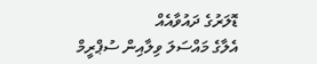ޑޮލަރުގެ ދައުވާއެއް
އެލާގެ މައްސަލަ ވިލާއިން ސުޕްރީމް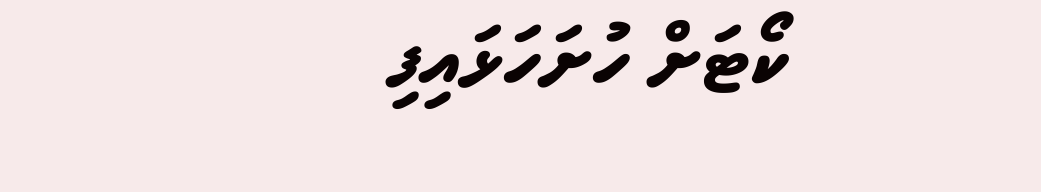ކޯޓަށް ހުށަހަޅައިފި